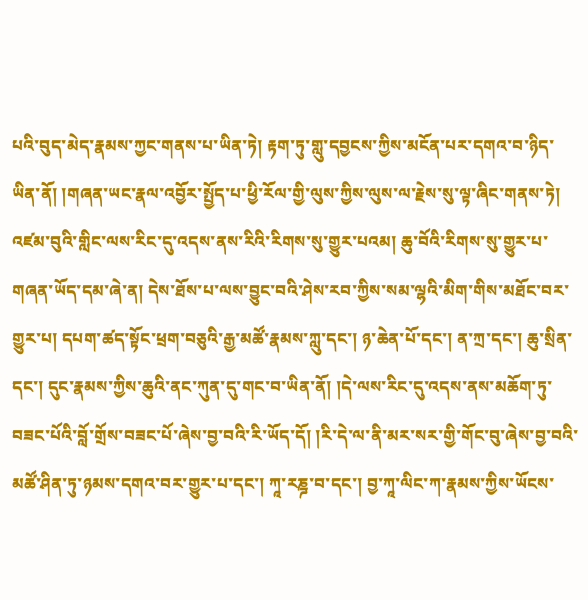པའི་བུད་མེད་རྣམས་ཀྱང་གནས་པ་ཡིན་ཏེ། རྟག་ཏུ་གླུ་དབྱངས་ཀྱིས་མངོན་པར་དགའ་བ་ཉིད་ཡིན་ནོ། །གཞན་ཡང་རྣལ་འབྱོར་སྤྱོད་པ་ཕྱི་རོལ་གྱི་ལུས་ཀྱིས་ལུས་ལ་རྗེས་སུ་ལྟ་ཞིང་གནས་ཏེ། འཛམ་བུའི་གླིང་ལས་རིང་དུ་འདས་ནས་རིའི་རིགས་སུ་གྱུར་པའམ། ཆུ་བོའི་རིགས་སུ་གྱུར་པ་གཞན་ཡོད་དམ་ཞེ་ན། དེས་ཐོས་པ་ལས་བྱུང་བའི་ཤེས་རབ་ཀྱིས་སམ་ལྷའི་མིག་གིས་མཐོང་བར་གྱུར་པ། དཔག་ཚད་སྟོང་ཕྲག་བཅུའི་རྒྱ་མཚོ་རྣམས་ཀླུ་དང་། ཉ་ཆེན་པོ་དང་། ན་ཀྲ་དང་། ཆུ་སྲིན་དང་། དུང་རྣམས་ཀྱིས་ཆུའི་ནང་ཀུན་དུ་གང་བ་ཡིན་ནོ། །དེ་ལས་རིང་དུ་འདས་ནས་མཆོག་ཏུ་བཟང་པོའི་བློ་གྲོས་བཟང་པོ་ཞེས་བྱ་བའི་རི་ཡོད་དོ། །རི་དེ་ལ་ནི་མར་སར་གྱི་གོང་བུ་ཞེས་བྱ་བའི་མཚོ་ཤིན་ཏུ་ཉམས་དགའ་བར་གྱུར་པ་དང་། ཀཱ་རཎྜ་བ་དང་། བྱ་ཀཱ་ལིང་ཀ་རྣམས་ཀྱིས་ཡོངས་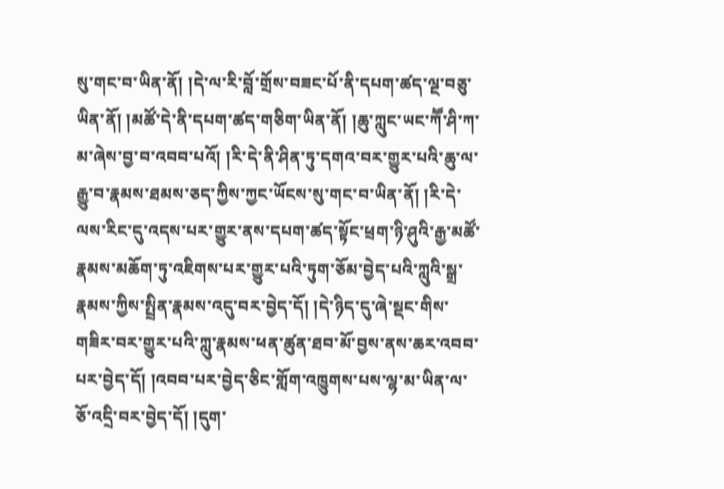སུ་གང་བ་ཡིན་ནོ། །དེ་ལ་རི་བློ་གྲོས་བཟང་པོ་ནི་དཔག་ཚད་ལྔ་བཅུ་ཡིན་ནོ། །མཚོ་དེ་ནི་དཔག་ཚད་གཅིག་ཡིན་ནོ། །ཆུ་ཀླུང་ཡང་ཀཽ་ཤི་ཀ་མ་ཞེས་བྱ་བ་འབབ་པའོ། །རི་དེ་ནི་ཤིན་ཏུ་དགའ་བར་གྱུར་པའི་ཆུ་ལ་རྒྱུ་བ་རྣམས་ཐམས་ཅད་ཀྱིས་ཀྱང་ཡོངས་སུ་གང་བ་ཡིན་ནོ། །རི་དེ་ལས་རིང་དུ་འདས་པར་གྱུར་ནས་དཔག་ཚད་སྟོང་ཕྲག་ཉི་ཤུའི་རྒྱ་མཚོ་རྣམས་མཆོག་ཏུ་འཇིགས་པར་གྱུར་པའི་ཏུག་ཅོམ་བྱེད་པའི་ཀླུའི་སྒྲ་རྣམས་ཀྱིས་སྤྲིན་རྣམས་འདུ་བར་བྱེད་དོ། །དེ་ཉིད་དུ་ཞེ་སྡང་གིས་གཟིར་བར་གྱུར་པའི་ཀླུ་རྣམས་ཕན་ཚུན་ཐབ་མོ་བྱས་ནས་ཆར་འབབ་པར་བྱེད་དོ། །འབབ་པར་བྱེད་ཅིང་གློག་འཁྱུགས་པས་ལྷ་མ་ཡིན་ལ་ཅོ་འདྲི་བར་བྱེད་དོ། །དུག་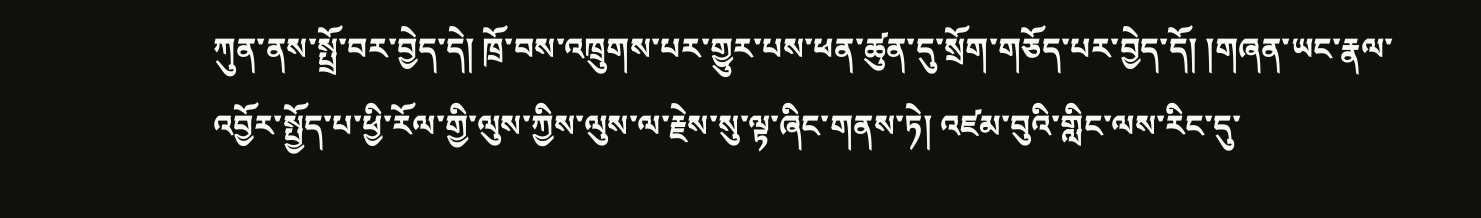ཀུན་ནས་སྤྲོ་བར་བྱེད་དེ། ཁྲོ་བས་འཁྲུགས་པར་གྱུར་པས་ཕན་ཚུན་དུ་སྲོག་གཅོད་པར་བྱེད་དོ། །གཞན་ཡང་རྣལ་འབྱོར་སྤྱོད་པ་ཕྱི་རོལ་གྱི་ལུས་ཀྱིས་ལུས་ལ་རྗེས་སུ་ལྟ་ཞིང་གནས་ཏེ། འཛམ་བུའི་གླིང་ལས་རིང་དུ་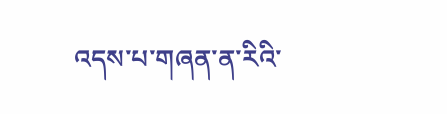འདས་པ་གཞན་ན་རིའི་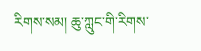རིགས་སམ། ཆུ་ཀླུང་གི་རིགས་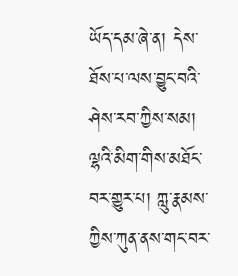ཡོད་དམ་ཞེ་ན། དེས་ཐོས་པ་ལས་བྱུང་བའི་ཤེས་རབ་ཀྱིས་སམ། ལྷའི་མིག་གིས་མཐོང་བར་གྱུར་པ། ཀླུ་རྣམས་ཀྱིས་ཀུན་ནས་གང་བར་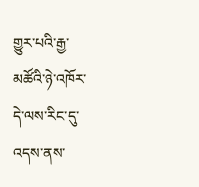གྱུར་པའི་རྒྱ་མཚོའི་ཉེ་འཁོར་དེ་ལས་རིང་དུ་འདས་ནས་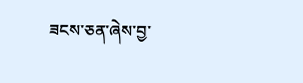ཟངས་ཅན་ཞེས་བྱ་